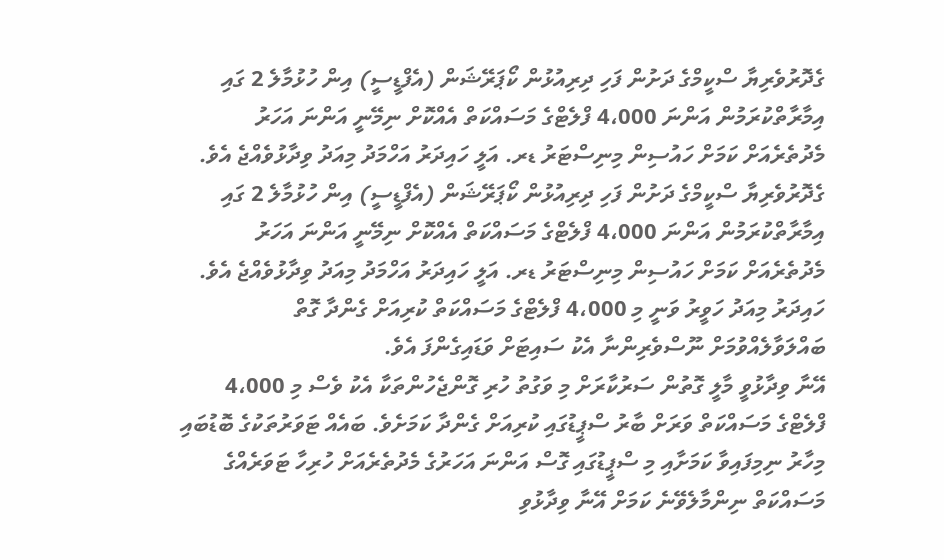ގެދޮރުވެރިޔާ ސްކީމްގެ ދަށުން ފަހި ދިރިއުޅުން ކޯޕަރޭޝަން (އެފްޑީސީ) އިން ހުޅުމާލެ 2 ގައި އިމާރާތްކުރަމުން އަންނަ 4،000 ފްލެޓްގެ މަސައްކަތް އެއްކޮށް ނިމޭނީ އަންނަ އަހަރު މެދުތެރެއަށް ކަމަށް ހައުސިން މިނިސްޓަރު ޑރ. އަލީ ހައިދަރު އަހްމަދު މިއަދު ވިދާޅުވެއްޖެ އެވެ.
ގެދޮރުވެރިޔާ ސްކީމްގެ ދަށުން ފަހި ދިރިއުޅުން ކޯޕަރޭޝަން (އެފްޑީސީ) އިން ހުޅުމާލެ 2 ގައި އިމާރާތްކުރަމުން އަންނަ 4،000 ފްލެޓްގެ މަސައްކަތް އެއްކޮށް ނިމޭނީ އަންނަ އަހަރު މެދުތެރެއަށް ކަމަށް ހައުސިން މިނިސްޓަރު ޑރ. އަލީ ހައިދަރު އަހްމަދު މިއަދު ވިދާޅުވެއްޖެ އެވެ.
ހައިދަރު މިއަދު ހަވީރު ވަނީ މި 4،000 ފްލެޓްގެ މަސައްކަތް ކުރިއަށް ގެންދާ ގޮތް ބައްލަވާލެއްވުމަށް ނޫސްވެރިންނާ އެކު ސައިޓަށް ވަޑައިގެންފަ އެވެ.
އޭނާ ވިދާޅުވީ މާލީ ގޮތުން ސަރުކާރަށް މި ވަގުތު ހުރި ގޮންޖެހުންތަކާ އެކު ވެސް މި 4،000 ފްލެޓްގެ މަސައްކަތް ވަރަށް ބާރު ސްޕީޑުގައި ކުރިއަށް ގެންދާ ކަމަށެވެ. ބައެއް ޓަވަރުތަކުގެ ބޮޑުބައި މިހާރު ނިމިފައިވާ ކަމަށާއި މި ސްޕީޑުގައި ގޮސް އަންނަ އަހަރުގެ މެދުތެރެއަށް ހުރިހާ ޓަވަރެއްގެ މަސައްކަތް ނިންމާލެވޭނެ ކަމަށް އޭނާ ވިދާޅުވި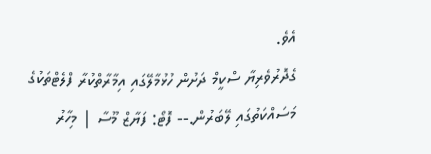އެވެ.
ގެދޮރުވެރިޔާ ސްކީމް ދަށުން ހުޅުމާލޭގައި އިމާރާތްކުރާ ފްލެޓްތަކުގެ މަސައްކަތުގައި ލޭބަރުން.-- ފޮޓޯ: ފަޔާޒް މޫސާ | މިހާރު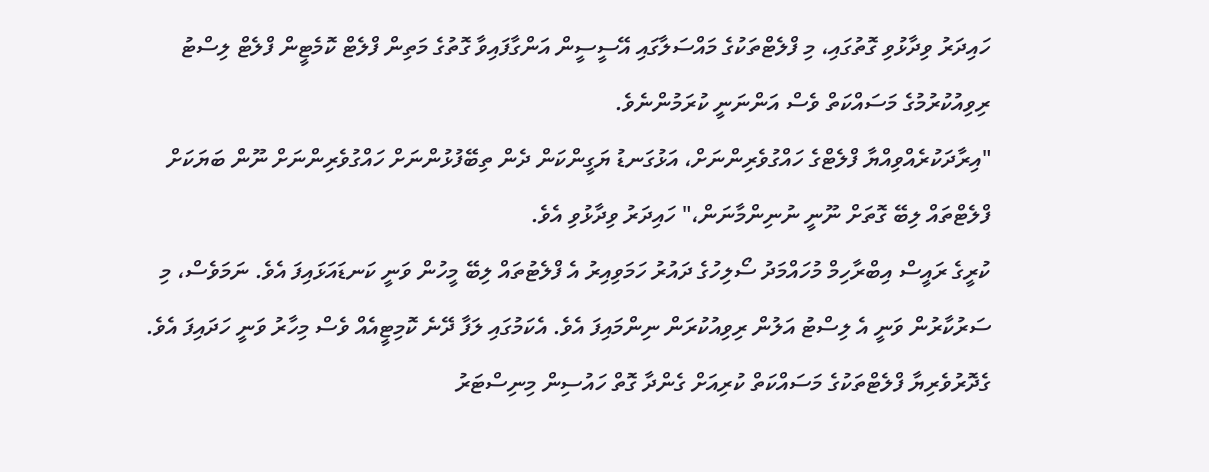ހައިދަރު ވިދާޅުވި ގޮތުގައި، މި ފްލެޓްތަކުގެ މައްސަލާގައި އޭސީސީން އަންގާފައިވާ ގޮތުގެ މަތިން ފްލެޓް ކޮމެޓީން ފްލެޓް ލިސްޓު ރިވިއުކުރުމުގެ މަސައްކަތް ވެސް އަންނަނީ ކުރަމުންނެވެ.
"އިރާދަކުރެއްވިއްޔާ ފްލެޓްގެ ހައްގުވެރިންނަށް، އަޅުގަނޑު ޔަގީންކަން ދެން ތިބޭފުޅުންނަށް ހައްގުވެރިންނަށް ނޫން ބަޔަކަށް ފްލެޓްތައް ލިބޭ ގޮތަށް ނޫނީ ނުނިންމާނަން،" ހައިދަރު ވިދާޅުވި އެވެ.
ކުރީގެ ރައީސް އިބްރާހިމް މުހައްމަދު ސޯލިހުގެ ދައުރު ހަމަވިއިރު އެ ފްލެޓުތައް ލިބޭ މީހުން ވަނީ ކަނޑައަޅައިފަ އެވެ. ނަމަވެސް، މި ސަރުކާރުން ވަނީ އެ ލިސްޓު އަލުން ރިވިއުކުރަން ނިންމައިފަ އެވެ. އެކަމުގައި ލަފާ ދޭނެ ކޮމިޓީއެއް ވެސް މިހާރު ވަނީ ހަދައިފަ އެވެ.
ގެދޮރުވެރިޔާ ފްލެޓްތަކުގެ މަސައްކަތް ކުރިއަށް ގެންދާ ގޮތް ހައުސިން މިނިސްޓަރު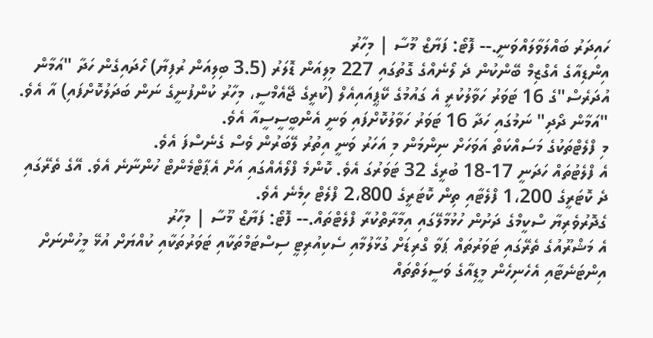ހައިދަރު ބައްލަވާލައްވަނީ.-- ފޮޓޯ: ފަޔާޒް މޫސާ | މިހާރު
އިންޑިއާގެ އެގްޒިމް ބޭންކުން ދެ ލޯނެއްގެ ގޮތުގައި 227 މިލިއަން ޑޮލަރު (3.5 ބިލިއަން ރުފިޔާ) ހޯދައިގެން ހަދާ "އަމާން އުދަރެސް"ގެ 16 ޓަވަރު ހަވާލުކުރީ އެ ގައުމުގެ ކޭޕީއައިއެލް (ކުރީގެ ޖޭއެމްސީ، މިހާރު ކުންފުނީގެ ނަން ބަދަލުކޮށްފައި) އާ އެވެ. "އަމާން ދޯދި" ނަމުގައި ހަދާ 16 ޓަވަރު ހަވާލުކޮށްފައި ވަނީ އެންބީސީސީއާ އެވެ.
މި ފްލެޓްތަކުގެ މަސައްކަތް އަވަހަށް ނިންމަން މި އަހަރު ވަނީ އިތުރު ލޭބަރުން ވެސް ގެނެސްފަ އެވެ.
އެ ފްލެޓުތައް ހަދަނީ 17-18 ބުރީގެ 32 ޓަވަރުގަ އެވެ. ކޮންމެ ފްލޯއެއްގައި އަށް އެޕާޓްމެންޓް ހުންނާނެ އެވެ. އޭގެ ތެރޭގައި ދެ ކޮޓަރީގެ 1،200 ފްލެޓާއި ތިން ކޮޓަރީގެ 2،800 ފްލެޓް ހިމެނެ އެވެ.
ގެދޮރުވެރިޔާ ސްކީމްގެ ދަށުން ހުޅުމާލޭގައި އިމާރާތްކުރާ ފްލެޓްތައް.-- ފޮޓޯ: ފަޔާޒް މޫސާ | މިހާރު
އެ މަޝްރޫއުގެ ތެރޭގައި ޓަވަރުތައް ޕަވާ ގްރިޑަށް ގުޅާލުމާއި ސެކިއުރިޓީ ސިސްޓަމްތަކާއި ޓަވަރުތަކާއި ކުއްޔަށް އުޅޭ މީހުންނަށް އިންޓަނެޓާއި އެހެނިހެން މީޑިއާގެ ވަސީލަތްތައް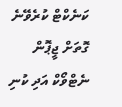ކަނެކްޓް ކުރެވޭނެ ގޮތަށް ޖީޕޮން ނެޓްވޯކް އަދި ކުނި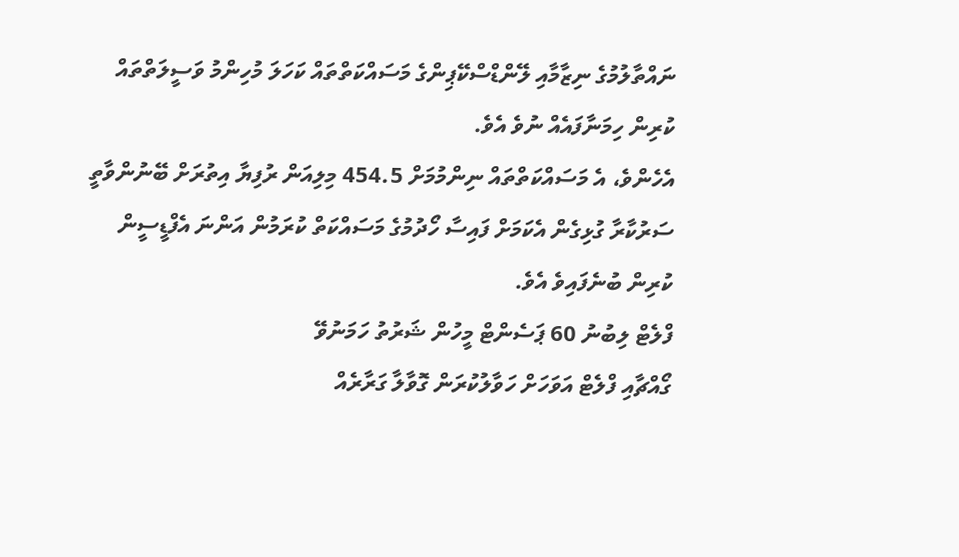ނައްތާލުމުގެ ނިޒާމާއި ލޭންޑްސްކޭޕިންގެ މަސައްކަތްތައް ކަހަލަ މުހިންމު ވަސީލަތްތައް ކުރިން ހިމަނާފައެއް ނުވެ އެވެ.
އެހެންވެ، އެ މަސައްކަތްތައް ނިންމުމަށް 454.5 މިލިއަން ރުފިޔާ އިތުރަށް ބޭނުންވާތީ ސަރުކާރާ ގުޅިގެން އެކަމަށް ފައިސާ ހޯދުމުގެ މަސައްކަތް ކުރަމުން އަންނަ އެފްޑީސީން ކުރިން ބުނެފައިވެ އެވެ.
ފްލެޓް ލިބުނު 60 ޕަސެންޓް މީހުން ޝަރުތު ހަމަނުވޭ
ގޯއްޗާއި ފްލެޓް އަވަހަށް ހަވާލުކުރަން ގޮވާލާ ގަރާރެއް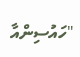"ހައުސިންއާ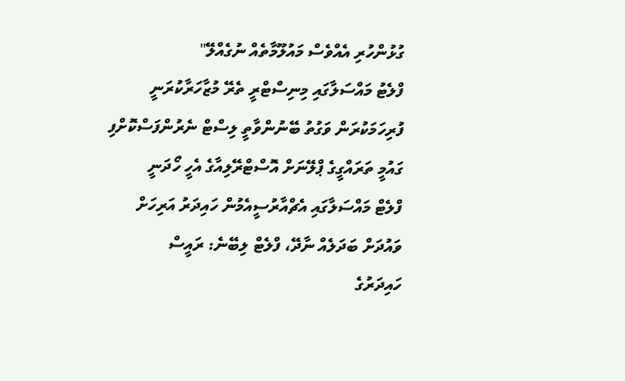ގުޅުންހުރި އެއްވެސް މައުލޫމާތެއް ނުގެއްލޭ"
ފްލެޓު މައްސަލާގައި މިނިސްޓްރީ ތެރޭ މުޒާހަރާކުރަނީ
ފުރިހަމަކުރަން ވަގުތު ބޭނުންވާތީ ލިސްޓް ނެރުންފަސްކޮށްފި
ގައުމީ ތަރައްގީގެ ޕްލޭނަށް އޮސްޓްރޭލިއާގެ އެހީ ހޯދަނީ
ފްލެޓް މައްސަލާގައި އެޗްއާރުސީއެމުން ހައިދަރު އަރިހަށް
ވައުދަށް ބަދަލެއް ނާދޭ، ފްލެޓް ލިބޭނެ: ރައީސް
ހައިދަރުގެ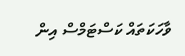ވާހަކަތައް ކަސްޓަމްސް އިން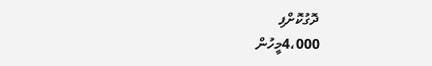ދޮގުކޮށްފި
4،000މީހުން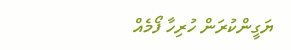ޔަގީންކުރަން ހުރިހާ ފޯމެއް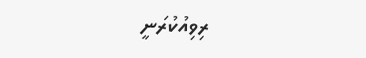ރިވިއުކުރަނީ